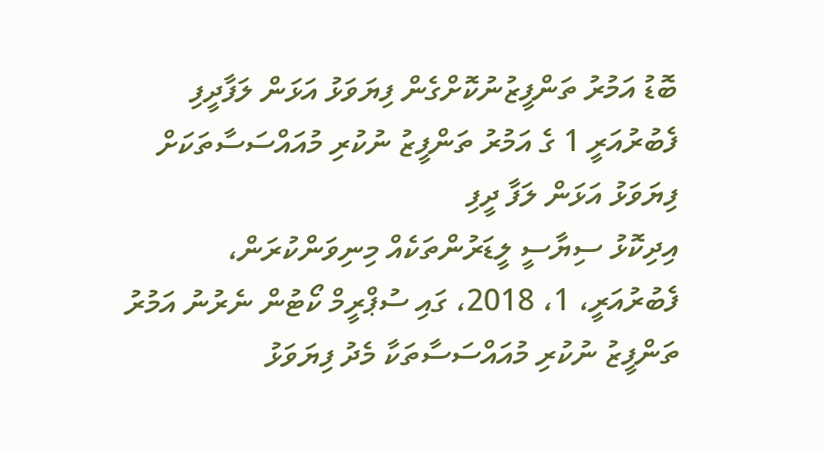ބޮޑު އަމުރު ތަންފީޒުނުކޮށްގެން ފިޔަވަޅު އަޅަން ލަފާދީފި
ފެބުރުއަރީ 1 ގެ އަމުރު ތަންފީޒު ނުކުރި މުއައްސަސާތަކަށް ފިޔަވަޅު އަޅަން ލަފާ ދީފި
އިދިކޮޅު ސިޔާސީ ލީޑަރުންތަކެއް މިނިވަންކުރަން، ފެބުރުއަރީ، 1، 2018، ގައި ސުޕްރީމް ކޯޓުން ނެރުނު އަމުރު ތަންފީޒު ނުކުރި މުއައްސަސާތަކާ މެދު ފިޔަވަޅު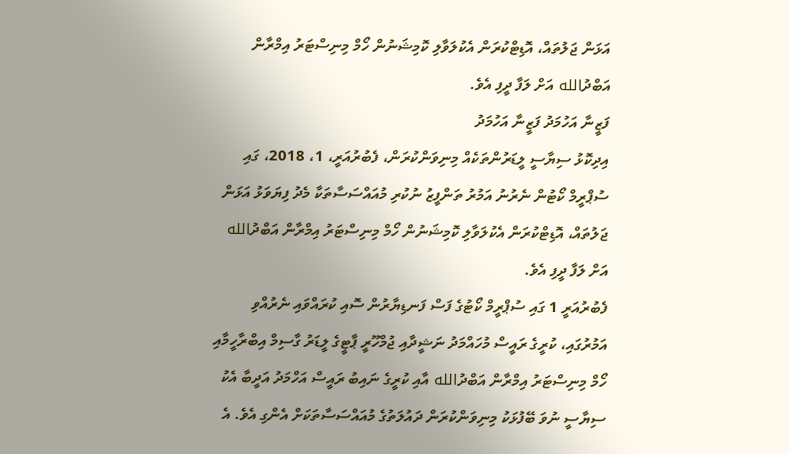އަޅަން ޖަލުތައް، އޮޑިޓްކުރަން އެކުލަވާލި ކޮމިޝަނުން ހޯމް މިނިސްޓަރު އިމްރާން އަބްދުالله އަށް ލަފާ ދީފި އެވެ.
ފަޒީނާ އަހުމަދު ފަޒީނާ އަހުމަދު
އިދިކޮޅު ސިޔާސީ ލީޑަރުންތަކެއް މިނިވަންކުރަން، ފެބުރުއަރީ، 1، 2018، ގައި ސުޕްރީމް ކޯޓުން ނެރުނު އަމުރު ތަންފީޒު ނުކުރި މުއައްސަސާތަކާ މެދު ފިޔަވަޅު އަޅަން ޖަލުތައް، އޮޑިޓްކުރަން އެކުލަވާލި ކޮމިޝަނުން ހޯމް މިނިސްޓަރު އިމްރާން އަބްދުالله އަށް ލަފާ ދީފި އެވެ.
ފެބުރުއަރީ 1 ގައި ސުޕްރީމް ކޯޓުގެ ފަސް ފަނޑިޔާރުން ސޮއި ކުރައްވައި ނެރުއްވި އަމުރުގައި، ކުރީގެ ރައީސް މުހައްމަދު ނަޝީދާއި ޖުމްހޫރީ ޕާޓީގެ ލީޑަރު ގާސިމް އިބްރާހީމާއި ހޯމް މިނިސްޓަރު އިމްރާން އަބްދުالله އާއި ކުރީގެ ނައިބު ރައީސް އަހްމަދު އަދީބާ އެކު ސިޔާސީ ނުވަ ބޭފުޅަކު މިނިވަންކުރަން ދައުލަތުގެ މުއައްސަސާތަކަށް އެންގި އެވެ. އެ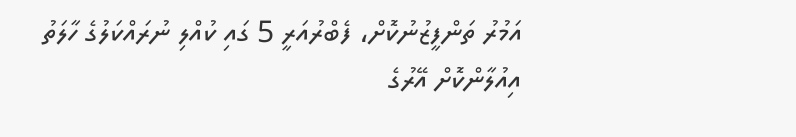އަމުރު ތަންފީޒުނުކޮށް، ފެބްރުއަރީ 5 ގައި ކުއްލި ނުރައްކަލުގެ ހާލަތު އިއުލާންކޮށް އޭރުގެ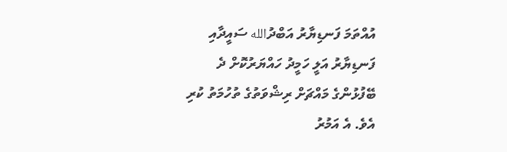އުއްތަމަ ފަނޑިޔާރު އަބްދުالله ސައީދާއި ފަނޑިޔާރު އަލީ ހަމީދު ހައްޔަރުކޮށް ދެ ބޭފުޅުންގެ މައްޗަށް ރިޝްވަތުގެ ތުހުމަތު ކުރި އެވެ. އެ އަމުރު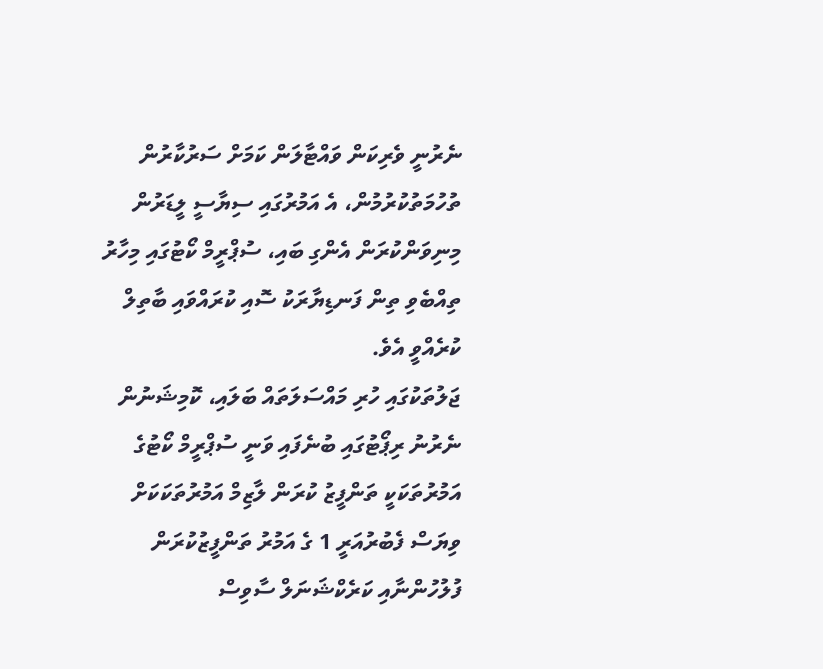ނެރުނީ ވެރިކަން ވައްޓާލަން ކަމަށް ސަރުކާރުން ތުހުމަތުކުރުމުން، އެ އަމުރުގައި ސިޔާސީ ލީޑަރުން މިނިވަންކުރަން އެންގި ބައި، ސުޕްރީމް ކޯޓުގައި މިހާރު ތިއްބެވި ތިން ފަނޑިޔާރަކު ސޮއި ކުރައްވައި ބާތިލް ކުރެއްވީ އެވެ.
ޖަލުތަކުގައި ހުރި މައްސަލަތައް ބަލައި، ކޮމިޝަނުން ނެރުނު ރިޕޯޓުގައި ބުނެފައި ވަނީ ސުޕްރީމް ކޯޓުގެ އަމުރުތަކަކީ ތަންފީޒު ކުރަން ލާޒިމް އަމުރުތަކަކަށް ވިޔަސް ފެބުރުއަރީ 1 ގެ އަމުރު ތަންފީޒުކުރަން ފުލުހުންނާއި ކަރެކްޝަނަލް ސާވިސް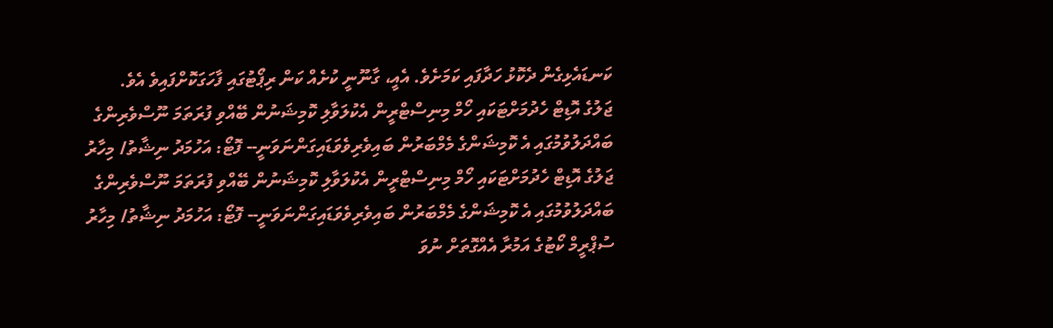ކަނޑައެޅިގެން ދެކޮޅު ހަދާފައި ކަމަށެވެ. އެއީ، ގާނޫނީ ކުށެއް ކަން ރިޕޯޓުގައި ފާހަގަކޮށްފައިވެ އެވެ.
ޖަލުގެ އޮޑިޓް ހެދުމަށްޓަކައި ހޯމް މިނިސްޓްރީން އެކުލަވާލި ކޮމިޝަނުން ބޭއްވި ފުރަތަމަ ނޫސްވެރިންގެ ބައްދަލުވުމުގައި އެ ކޮމިޝަންގެ މެމްބަރުން ބައިވެރިވެވަޑައިގަންނަވަނީ-- ފޮޓޯ: އަހުމަދު ނިޝާތު/ މިހާރު
ޖަލުގެ އޮޑިޓް ހެދުމަށްޓަކައި ހޯމް މިނިސްޓްރީން އެކުލަވާލި ކޮމިޝަނުން ބޭއްވި ފުރަތަމަ ނޫސްވެރިންގެ ބައްދަލުވުމުގައި އެ ކޮމިޝަންގެ މެމްބަރުން ބައިވެރިވެވަޑައިގަންނަވަނީ-- ފޮޓޯ: އަހުމަދު ނިޝާތު/ މިހާރު
ސުޕްރީމް ކޯޓުގެ އަމުރާ އެއްގޮތަށް ނުވަ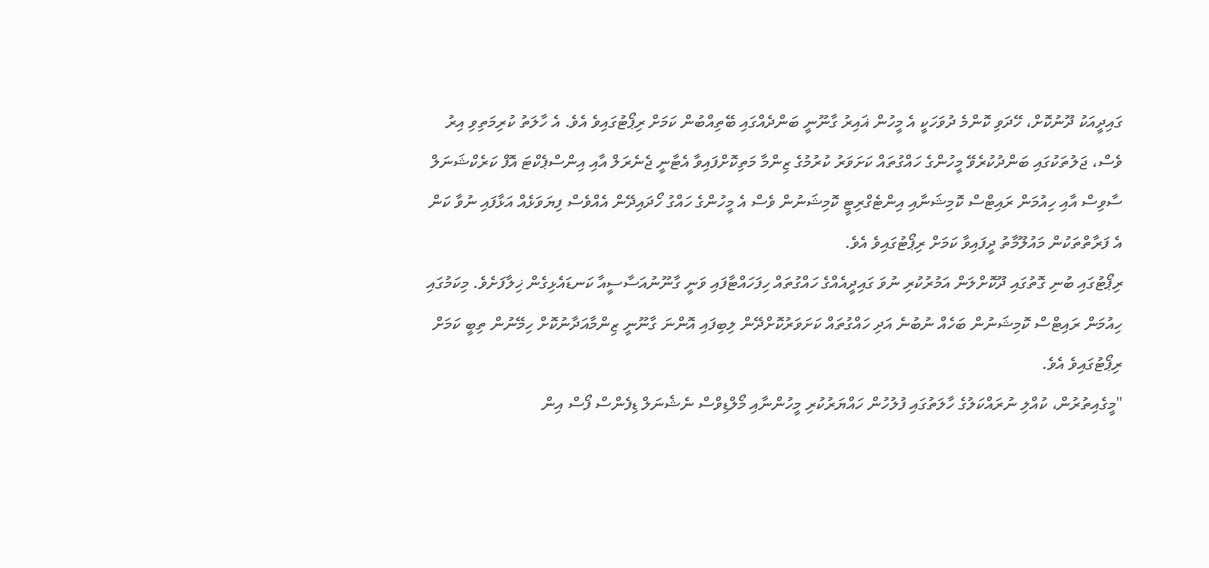ގައިދީއަކު ދޫނުކޮށް، ހޭދަވި ކޮންމެ ދުވަހަކީ އެ މީހުން ޣައިރު ގާނޫނީ ބަންދެއްގައި ބޭތިއްބުން ކަމަށް ރިޕޯޓުގައިވެ އެވެ. އެ ހާލަތު ކުރިމަތިވި އިރު ވެސް، ޖަލުތަކުގައި ބަންދުކުރެވޭ މީހުންގެ ހައްގުތައް ކަށަވަރު ކުރުމުގެ ޒިންމާ މަތިކޮށްފައިވާ އެޓާނީ ޖެނެރަލް އާއި އިންސްޕެކްޓަ އޮފް ކަރެކްޝަނަލް ސާވިސް އާއި ހިއުމަން ރައިޓްސް ކޮމިޝަނާއި އިންޓެގްރިޓީ ކޮމިޝަނުން ވެސް އެ މީހުންގެ ހައްގު ހޯދައިދޭން އެއްވެސް ފިޔަވަޅެއް އަޅާފައި ނުވާ ކަން އެ ފަރާތްތަކުން މައުލޫމާތު ދީފައިވާ ކަމަށް ރިޕޯޓުގައިވެ އެވެ.
ރިޕޯޓުގައި ބުނި ގޮތުގައި ދޫކޮށްލަން އަމުރުކުރި ނުވަ ގައިދީއެއްގެ ހައްގުތައް ހިފަހައްޓާފައި ވަނީ ގާނޫނުއަސާސީއާ ކަނޑައެޅިގެން ޚިލާފަށެވެ. މިކަމުގައި ހިއުމަން ރައިޓްސް ކޮމިޝަނުން ބަހެއް ނުބުނެ އަދި ހައްގުތައް ކަށަވަރުކޮށްދޭން ލިބިފައި އޮންނަ ގާނޫނީ ޒިންމާއަދާނުކޮށް ހިމޭނުން ތިބީ ކަމަށް ރިޕޯޓުގައިވެ އެވެ.
"މީގެއިތުރުން، ކުއްލި ނުރައްކަލުގެ ހާލަތުގައި ފުލުހުން ހައްޔަރުކުރި މީހުންނާއި މޯލްޑިވްސް ނެޝެނަލް ޑިފެންސް ފޯސް އިން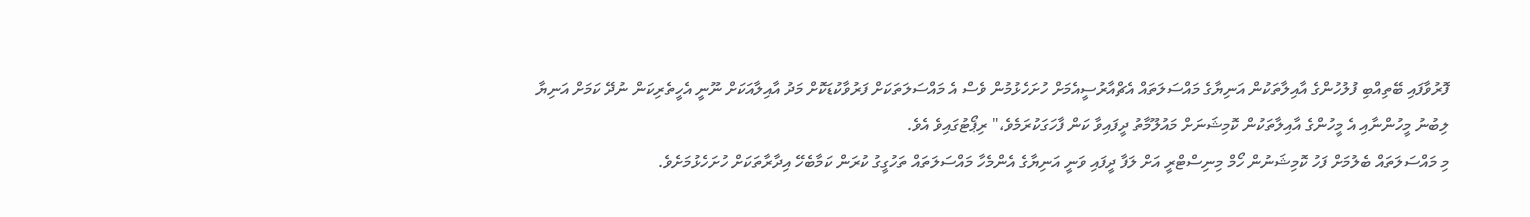ފޮރުވާފައި ބޭތިއްބި ފުލުހުންގެ އާއިލާތަކުން އަނިޔާގެ މައްސަލަތައް އެޗްއާރުސީއެމަށް ހުށަހެޅުމުން ވެސް އެ މައްސަލަތަކަށް ފަރުވާކުޑަކޮށް މަދު އާއިލާއަކަށް ނޫނީ އެހީތެރިކަން ނުދޭ ކަމަށް އަނިޔާ ލިބުނު މީހުންނާއި އެ މީހުންގެ އާއިލާތަކުން ކޮމިޝަނަށް މައުލޫމާތު ދީފައިވާ ކަން ފާހަގަކުރަމެވެ،" ރިޕޯޓުގައިވެ އެވެ.
މި މައްސަލަތައް ބެލުމަށް ފަހު ކޮމިޝަނުން ހޯމް މިނިސްޓްރީ އަށް ލަފާ ދީފައި ވަނީ އަނިޔާގެ އެންމެހާ މައްސަލަތައް ތަހުގީގު ކުރަން ކަމާބެހޭ އިދާރާތަކަށް ހުށަހެޅުމަށެވެ.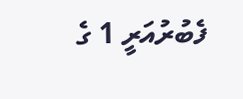ފެބުރުއަރީ 1 ގެ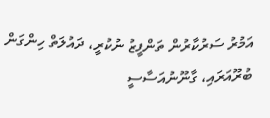އަމުރު ސަރުކާރުން ތަންފީޒު ނުކުރީ، ދައުލަތް ހިންގަން ބުރޫއަރައި، ގާނޫނުއަސާސީ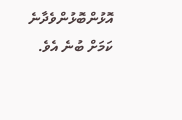އޮޅުންބޮޅުންވެދާނެ ކަމަށް ބުނެ އެވެ.